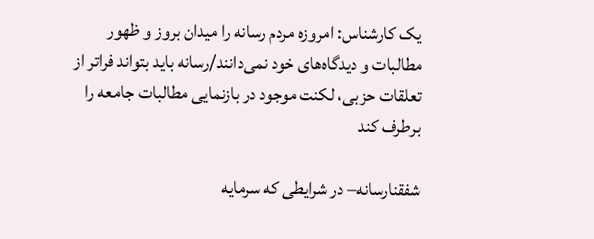یک کارشناس: امروزه مردم رسانه را میدان بروز و ظهور مطالبات و دیدگاه‌های خود نمی‌دانند/رسانه باید بتواند فراتر از تعلقات حزبی، لکنت موجود در بازنمایی مطالبات جامعه را برطرف کند

شفقنارسانه– در شرایطی که سرمایه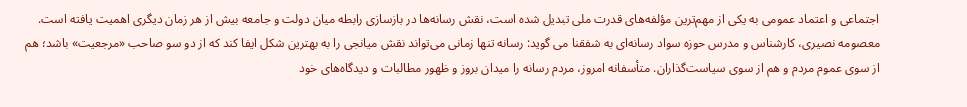اجتماعی و اعتماد عمومی به یکی از مهم‌ترین مؤلفه‌های قدرت ملی تبدیل شده است، نقش رسانه‌ها در بازسازی رابطه میان دولت و جامعه بیش از هر زمان دیگری اهمیت یافته است. معصومه نصیری، کارشناس و مدرس حوزه سواد رسانه‌ای به شفقنا می گوید: رسانه تنها زمانی می‌تواند نقش میانجی را به بهترین شکل ایفا کند که از دو سو صاحب «مرجعیت» باشد؛ هم از سوی عموم مردم و هم از سوی سیاست‌گذاران. متأسفانه امروز، مردم رسانه را میدان بروز و ظهور مطالبات و دیدگاه‌های خود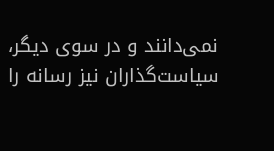نمی‌دانند و در سوی دیگر، سیاست‌گذاران نیز رسانه را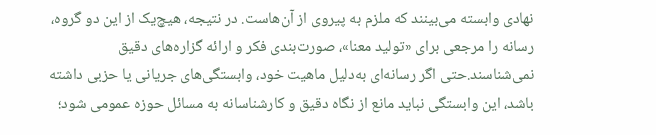نهادی وابسته می‌بینند که ملزم به پیروی از آن‌هاست. در نتیجه، هیچ‌یک از این دو گروه، رسانه را مرجعی برای «تولید معنا»، صورت‌بندی فکر و ارائه گزاره‌های دقیق نمی‌شناسند.حتی اگر رسانه‌ای به‌دلیل ماهیت خود، وابستگی‌های جریانی یا حزبی داشته باشد، این وابستگی نباید مانع از نگاه دقیق و کارشناسانه به مسائل حوزه عمومی شود؛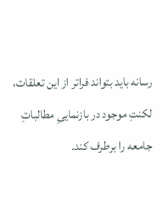رسانه باید بتواند فراتر از این تعلقات، لکنتِ موجود در بازنماییِ مطالباتِ جامعه را برطرف کند.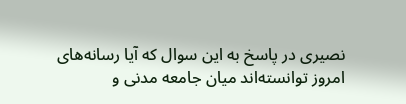نصیری در پاسخ به این سوال که آیا رسانه‌های امروز توانسته‌اند میان جامعه مدنی و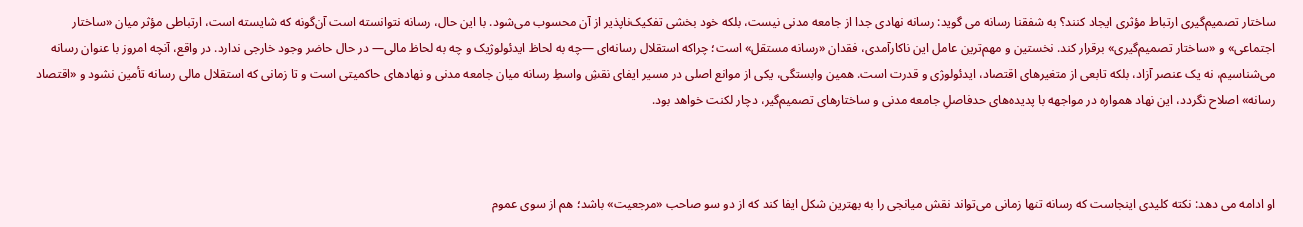ساختار تصمیم‌گیری ارتباط مؤثری ایجاد کنند؟ به شفقنا رسانه می گوید: رسانه نهادی جدا از جامعه مدنی نیست، بلکه خود بخشی تفکیک‌ناپذیر از آن محسوب می‌شود. با این حال، رسانه نتوانسته است آن‌گونه که شایسته است، ارتباطی مؤثر میان «ساختار اجتماعی» و «ساختار تصمیم‌گیری» برقرار کند. نخستین و مهم‌ترین عامل این ناکارآمدی، فقدان «رسانه مستقل» است؛ چراکه استقلال رسانه‌ای —چه به لحاظ ایدئولوژیک و چه به لحاظ مالی— در حال حاضر وجود خارجی ندارد. در واقع، آنچه امروز با عنوان رسانه می‌شناسیم، نه یک عنصر آزاد، بلکه تابعی از متغیرهای اقتصاد، ایدئولوژی و قدرت است. همین وابستگی، یکی از موانع اصلی در مسیر ایفای نقشِ واسطِ رسانه میان جامعه مدنی و نهادهای حاکمیتی است و تا زمانی که استقلال مالی رسانه تأمین نشود و «اقتصاد رسانه» اصلاح نگردد، این نهاد همواره در مواجهه با پدیده‌های حدفاصلِ جامعه مدنی و ساختارهای تصمیم‌گیر، دچار لکنت خواهد بود.



او ادامه می دهد: نکته کلیدی اینجاست که رسانه تنها زمانی می‌تواند نقش میانجی را به بهترین شکل ایفا کند که از دو سو صاحب «مرجعیت» باشد؛ هم از سوی عموم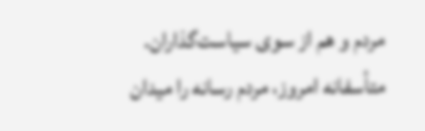مردم و هم از سوی سیاست‌گذاران. متأسفانه امروز، مردم رسانه را میدان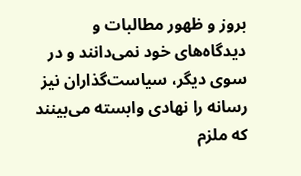بروز و ظهور مطالبات و دیدگاه‌های خود نمی‌دانند و در سوی دیگر، سیاست‌گذاران نیز رسانه را نهادی وابسته می‌بینند که ملزم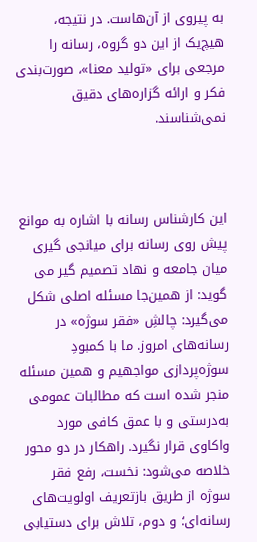به پیروی از آن‌هاست. در نتیجه، هیچ‌یک از این دو گروه، رسانه را مرجعی برای «تولید معنا»، صورت‌بندی فکر و ارائه گزاره‌های دقیق نمی‌شناسند.



این کارشناس رسانه با اشاره به موانع پیش روی رسانه برای میانجی گیری میان جامعه و نهاد تصمیم گیر می گوید: از همین‌جا مسئله اصلی شکل می‌گیرد: چالشِ «فقر سوژه» در رسانه‌های امروز. ما با کمبودِ سوژه‌پردازی مواجهیم و همین مسئله منجر شده است که مطالبات عمومی به‌درستی و با عمق کافی مورد واکاوی قرار نگیرد. راهکار در دو محور خلاصه می‌شود: نخست، رفع فقر سوژه از طریق بازتعریف اولویت‌های رسانه‌ای؛ و دوم، تلاش برای دستیابی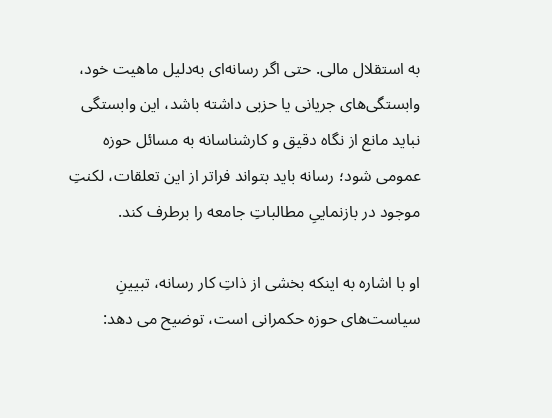به استقلال مالی. حتی اگر رسانه‌ای به‌دلیل ماهیت خود، وابستگی‌های جریانی یا حزبی داشته باشد، این وابستگی نباید مانع از نگاه دقیق و کارشناسانه به مسائل حوزه عمومی شود؛ رسانه باید بتواند فراتر از این تعلقات، لکنتِ موجود در بازنماییِ مطالباتِ جامعه را برطرف کند.

او با اشاره به اینکه بخشی از ذاتِ کار رسانه، تبیینِ سیاست‌های حوزه حکمرانی است، توضیح می دهد: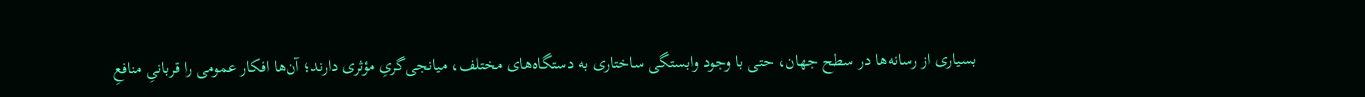بسیاری از رسانه‌ها در سطح جهان، حتی با وجود وابستگی ساختاری به دستگاه‌های مختلف، میانجی‌گریِ مؤثری دارند؛ آن‌ها افکار عمومی را قربانیِ منافعِ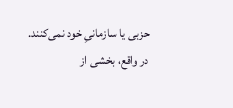حزبی یا سازمانیِ خود نمی‌کنند. در واقع، بخشی از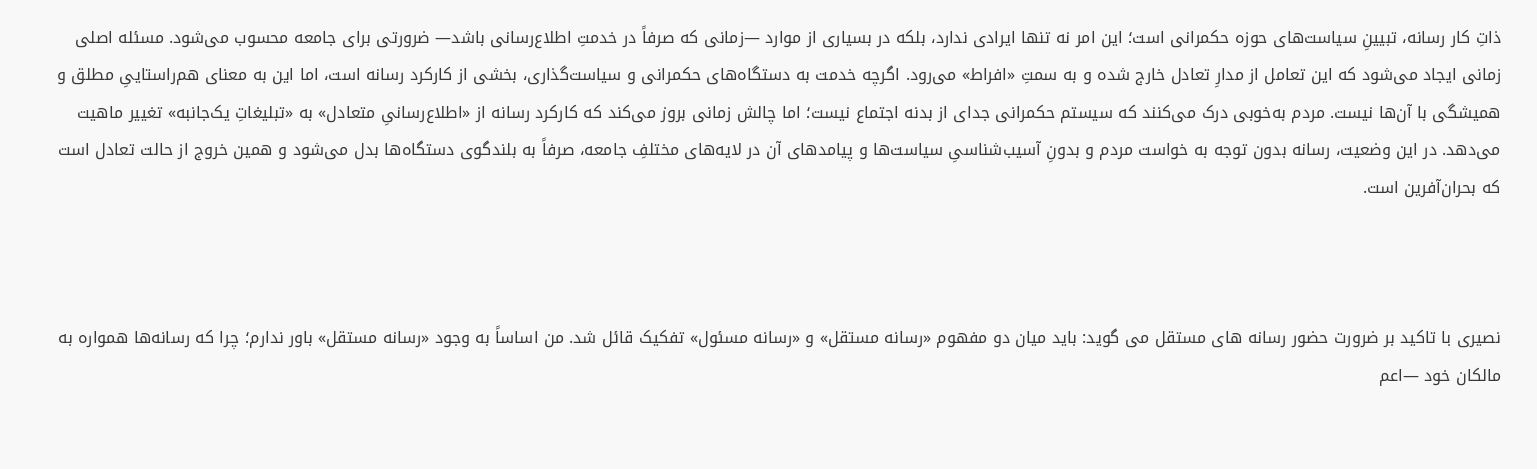ذاتِ کار رسانه، تبیینِ سیاست‌های حوزه حکمرانی است؛ این امر نه تنها ایرادی ندارد، بلکه در بسیاری از موارد —زمانی که صرفاً در خدمتِ اطلاع‌رسانی باشد— ضرورتی برای جامعه محسوب می‌شود. مسئله اصلی زمانی ایجاد می‌شود که این تعامل از مدارِ تعادل خارج شده و به سمتِ «افراط» می‌رود. اگرچه خدمت به دستگاه‌های حکمرانی و سیاست‌گذاری، بخشی از کارکرد رسانه است، اما این به معنای هم‌راستاییِ مطلق و همیشگی با آن‌ها نیست. مردم به‌خوبی درک می‌کنند که سیستم حکمرانی جدای از بدنه اجتماع نیست؛ اما چالش زمانی بروز می‌کند که کارکرد رسانه از «اطلاع‌رسانیِ متعادل» به «تبلیغاتِ یک‌جانبه» تغییر ماهیت می‌دهد. در این وضعیت، رسانه بدون توجه به خواست مردم و بدونِ آسیب‌شناسیِ سیاست‌ها و پیامدهای آن در لایه‌های مختلفِ جامعه، صرفاً به بلندگوی دستگاه‌ها بدل می‌شود و همین خروج از حالت تعادل است که بحران‌آفرین است.



نصیری با تاکید بر ضرورت حضور رسانه های مستقل می گوید: باید میان دو مفهوم «رسانه مستقل» و «رسانه مسئول» تفکیک قائل شد. من اساساً به وجود «رسانه مستقل» باور ندارم؛ چرا که رسانه‌ها همواره به مالکان خود —اعم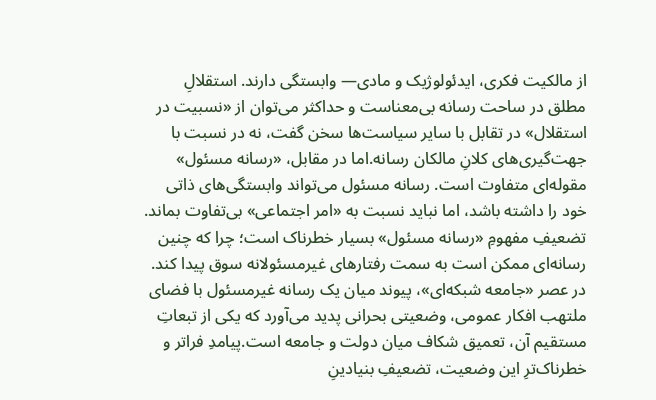از مالکیت فکری، ایدئولوژیک و مادی— وابستگی دارند. استقلالِ مطلق در ساحت رسانه بی‌معناست و حداکثر می‌توان از «نسبیت در استقلال» در تقابل با سایر سیاست‌ها سخن گفت، نه در نسبت با جهت‌گیری‌های کلانِ مالکان رسانه.اما در مقابل، «رسانه مسئول» مقوله‌ای متفاوت است. رسانه مسئول می‌تواند وابستگی‌های ذاتی خود را داشته باشد، اما نباید نسبت به «امر اجتماعی» بی‌تفاوت بماند. تضعیفِ مفهومِ «رسانه مسئول» بسیار خطرناک است؛ چرا که چنین رسانه‌ای ممکن است به سمت رفتارهای غیرمسئولانه سوق پیدا کند. در عصر «جامعه شبکه‌ای»، پیوند میان یک رسانه غیرمسئول با فضای ملتهب افکار عمومی، وضعیتی بحرانی پدید می‌آورد که یکی از تبعاتِ مستقیم آن، تعمیق شکاف میان دولت و جامعه است.پیامدِ فراتر و خطرناک‌ترِ این وضعیت، تضعیفِ بنیادینِ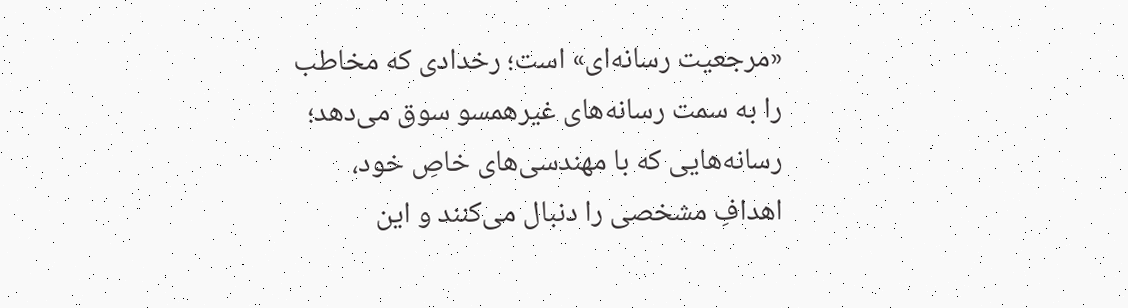«مرجعیت رسانه‌ای» است؛ رخدادی که مخاطب را به سمت رسانه‌های غیرهمسو سوق می‌دهد؛ رسانه‌هایی که با مهندسی‌های خاصِ خود، اهدافِ مشخصی را دنبال می‌کنند و این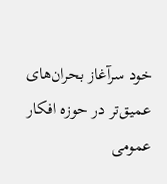خود سرآغاز بحران‌های عمیق‌تر در حوزه افکار عمومی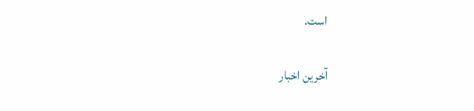است.

آخرین اخبار